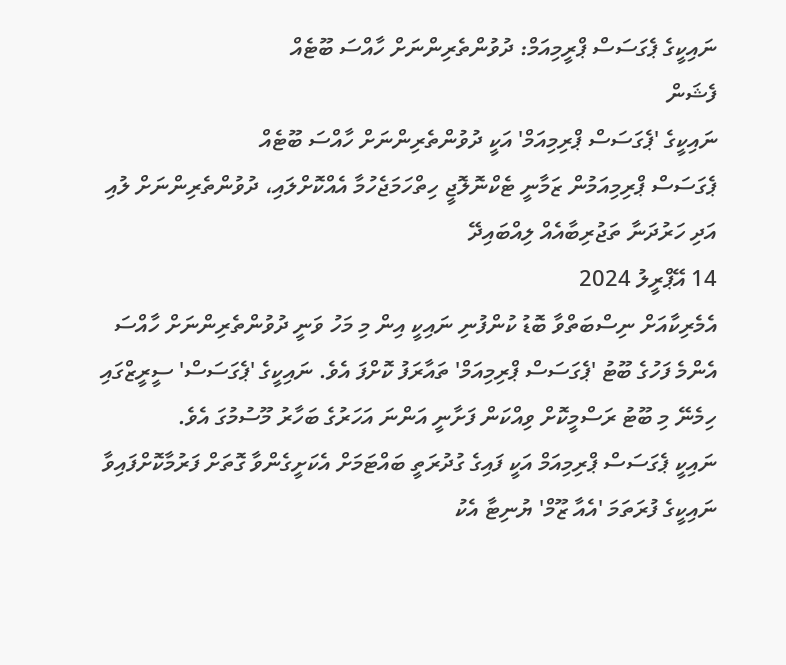ނައިކީގެ ޕެގަސަސް ޕްރީމިއަމް: ދުވުންތެރިންނަށް ހާއްސަ ބޫޓެއް
ފެޝަން
ނައިކީގެ 'ޕެގަސަސް ޕްރިމިއަމް' އަކީ ދުވުންތެރިންނަށް ހާއްސަ ބޫޓެއް
ޕެގަސަސް ޕްރިމިއަމުން ޒަމާނީ ޓެކްނޮލޮޖީ ހިތްހަމަޖެހުމާ އެއްކޮށްލައި، ދުވުންތެރިންނަށް ލުއި އަދި ހަރުދަނާ ތަޖުރިބާއެއް ލިއްބައިދޭ
14 އޭޕްރީލު 2024
އެމެރިކާއަށް ނިސްބަތްވާ ބޮޑު ކުންފުނި ނައިކީ އިން މި މަހު ވަނީ ދުވުންތެރިންނަށް ހާއްސަ އެންމެ ފަހުގެ ބޫޓު 'ޕެގަސަސް ޕްރިމިއަމް' ތައާރަފު ކޮށްފަ އެވެ. ނައިކީގެ 'ޕެގަސަސް' ސީރީޒްގައި ހިމެނޭ މި ބޫޓު ރަސްމީކޮށް ވިއްކަން ފަށާނީ އަންނަ އަހަރުގެ ބަހާރު މޫސުމުގަ އެވެ.
ނައިކީ ޕެގަސަސް ޕްރިމިއަމް އަކީ ފައިގެ ގުދުރަތީ ބައްޓަމަށް އެކަށީގެންވާ ގޮތަށް ފަރުމާކޮށްފައިވާ ނައިކީގެ ފުރަތަމަ 'އެއާ ޒޫމް' ޔުނިޓާ އެކު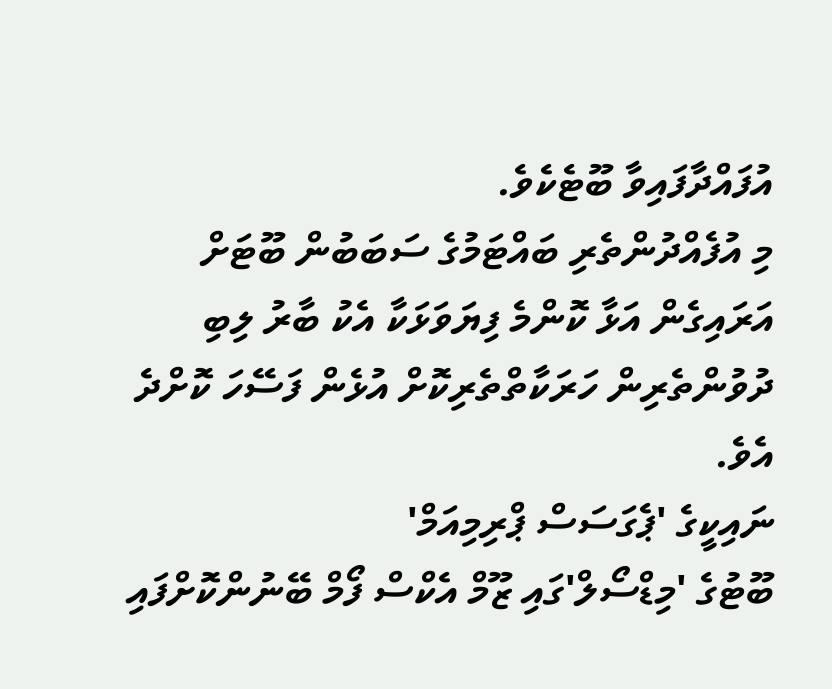އުފައްދާފައިވާ ބޫޓެކެވެ.
މި އުފެއްދުންތެރި ބައްޓަމުގެ ސަބަބުން ބޫޓަށް އަރައިގެން އަޅާ ކޮންމެ ފިޔަވަޅަކާ އެކު ބާރު ލިބި ދުވުންތެރިން ހަރަކާތްތެރިކޮށް އުޅެން ފަސޭހަ ކޮށްދެ އެވެ.
ނައިކީގެ 'ޕެގަސަސް ޕްރިމިއަމް'
ބޫޓުގެ 'މިޑްސޯލް'ގައި ޒޫމް އެކްސް ފޯމް ބޭނުންކޮށްފައި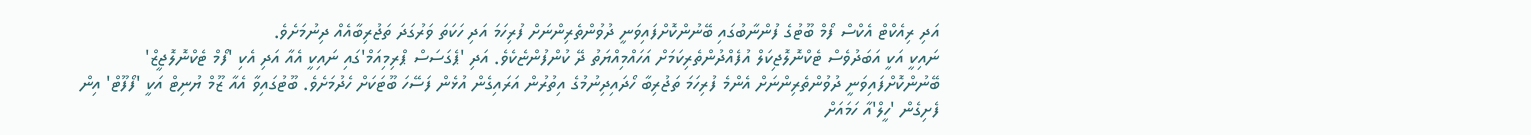އަދި ރިއެކްޓް އެކްސް ފޯމް ބޫޓުގެ ފުންނާބުގައި ބޭނުންކޮށްފައިވަނީ ދުވުންތެރިންނަށް ފުރިހަމަ އަދި ހަކަތަ ވަރުގަދަ ތަޖުރިބާއެއް ދިނުމަށެވެ.
ނައިކީ އަކީ އަބަދުވެސް ޓެކްނޮލޮޖިކަލް އުފެއްދުންތެރިކަމަށް އަހައްމިއްޔަތު ދޭ ކުންފުންޏެކެވެ. އަދި 'ޕެގަސަސް ޕްރިމިއަމް'ގައި ނައިކީ އެއާ އަދި އެކި 'ފޯމް ޓެކްނޮލޮޖީޒް' ބޭނުންކޮށްފައިވަނީ ދުވުންތެރިންނަށް އެންމެ ފުރިހަމަ ތަޖުރިބާ ހޯދައިދިނުމުގެ އިތުރުން އަރައިގެން އުޅެން ފަސޭހަ ބޫޓަކަށް ހެދުމަށެވެ. ބޫޓުގައިވާ އެއާ ޒޫމް ޔުނިޓް އަކީ 'ފޯފޫޓް' އިން ފެށިގެން 'ހީލް'އާ ހަމައަށް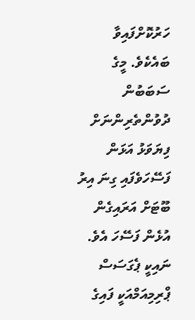ހަރުކޮށްފައިވާ ބައެކެވެ. މީގެ ސަބަބުން ދުވުންތެރިންނަށް ފިޔަވަޅު އަޅަން ފަސޭހަވެފައި ގިނަ އިރު ބޫޓަށް އަރައިގެން އުޅެން ފަސޭހަ އެވެ.
ނައިކީ ޕެގަސަސް ޕްރިމިއަމްއަކީ ފައިގެ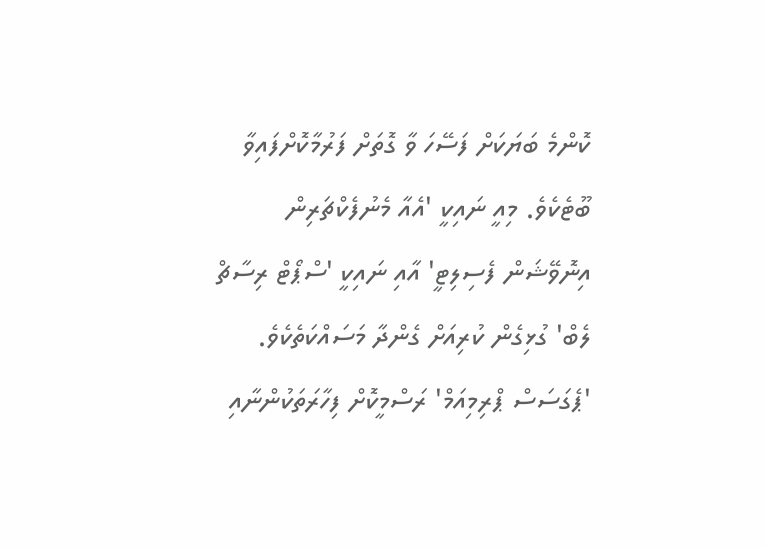ކޮންމެ ބަޔަކަށް ފަސޭހަ ވާ ގޮތަށް ފަރުމާކޮށްފައިވާ ބޫޓެކެވެ. މިއީ ނައިކީ 'އެއާ މެނުފެކްޗަރިން އިނޮވޭޝަން ފެސިލިޓީ' އާއި ނައިކީ 'ސްޕޯޓް ރިސާޗް ލެބް' ގުޅިގެން ކުރިއަށް ގެންދާ މަސައްކަތެކެވެ.
'ޕެގަސަސް ޕްރިމިއަމް' ރަސްމީކޮށް ފިހާރަތަކުންނާއި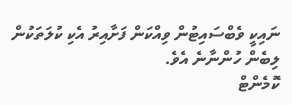ނައިކީ ވެބްސައިޓުން ވިއްކަން ފަށާއިރު އެކި ކުލަތަކުން ލިބެން ހުންނާނެ އެވެ.
ކޮމެންޓް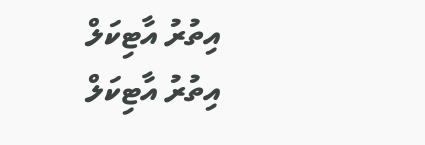އިތުރު އާޓިކަލް
އިތުރު އާޓިކަލް